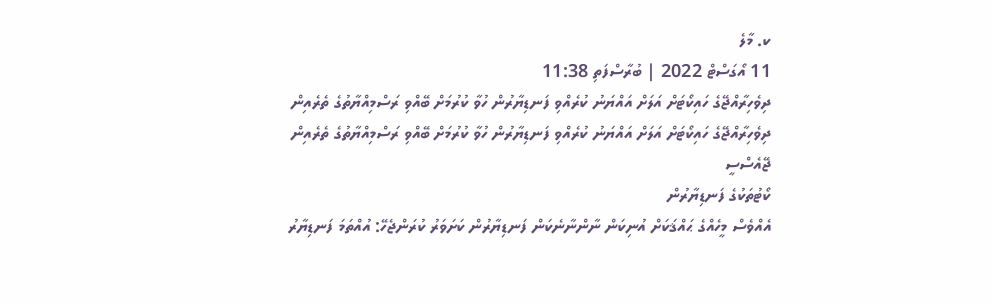ކ. މާލެ
11 އޯގަސްޓް 2022 | ބުރާސްފަތި 11:38
ދިވެހިރާއްޖޭގެ ހައިކޯޓަށް އަލަށް އައްޔަނު ކުރެއްވި ފަނޑިޔާރުން ހުވާ ކުރުމަށް ބޭއްވި ރަސްމިއްޔާތުގެ ތެރެއިން
ދިވެހިރާއްޖޭގެ ހައިކޯޓަށް އަލަށް އައްޔަނު ކުރެއްވި ފަނޑިޔާރުން ހުވާ ކުރުމަށް ބޭއްވި ރަސްމިއްޔާތުގެ ތެރެއިން
ޖޭއެސްސީ
ކޯޓުތަކުގެ ފަނޑިޔާރުން
އެއްވެސް މީހެއްގެ ޙައްޤަކަށް އުނިކަން ނާންނާނެކަން ފަނޑިޔާރުން ކަށަވަރު ކުރަންޖެހޭ: އުއްތަމަ ފަނޑިޔާރު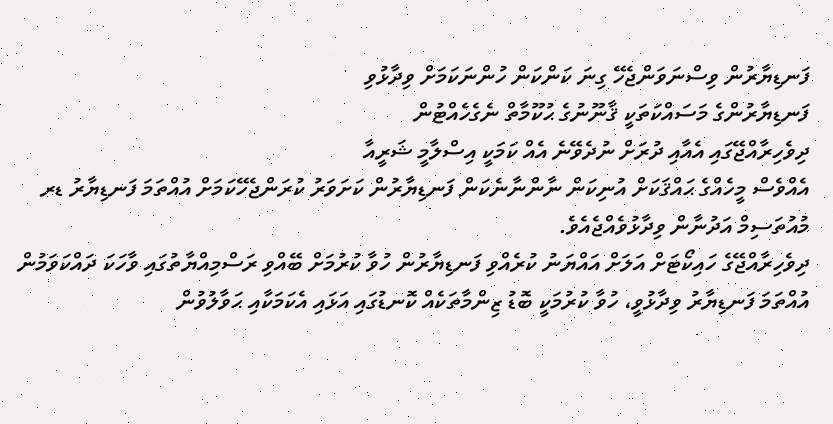ފަނޑިޔާރުން ވިސްނަވަންޖެހޭ ގިނަ ކަންކަން ހުންނަކަމަށް ވިދާޅުވި
ފަނޑިޔާރުންގެ މަސައްކަތަކީ ޤާނޫނުގެ ޙުކޫމާތް ނެގެހެއްޓުން
ދިވެހިރާއްޖޭގައި އެއާއި ދުރަށް ނުދެވޭނެ އެއް ކަމަކީ އިސްލާމީ ޝަރީއާ
އެއްވެސް މީހެއްގެ ޙައްޤަކަށް އުނިކަން ނާންނާނެކަން ފަނޑިޔާރުން ކަށަވަރު ކުރަންޖެހޭކަމަށް އުއްތަމަ ފަނޑިޔާރު ޑރ މުއުތަސިމް އަދުނާން ވިދާޅުވެއްޖެއެވެ.
ދިވެހިރާއްޖޭގެ ހައިކޯޓަށް އަލަށް އައްޔަނު ކުރެއްވި ފަނޑިޔާރުން ހުވާ ކުރުމަށް ބޭއްވި ރަސްމިއްޔާތުގައި ވާހަކަ ދައްކަވަމުން އުއްތަމަ ފަނޑިޔާރު ވިދާޅުވީ، ހުވާ ކުރުމަކީ ބޮޑު ޒިންމާތަކެއް ކޮނޑުގައި އަޅައި އެކަމަކާއި ޙަވާލުވުން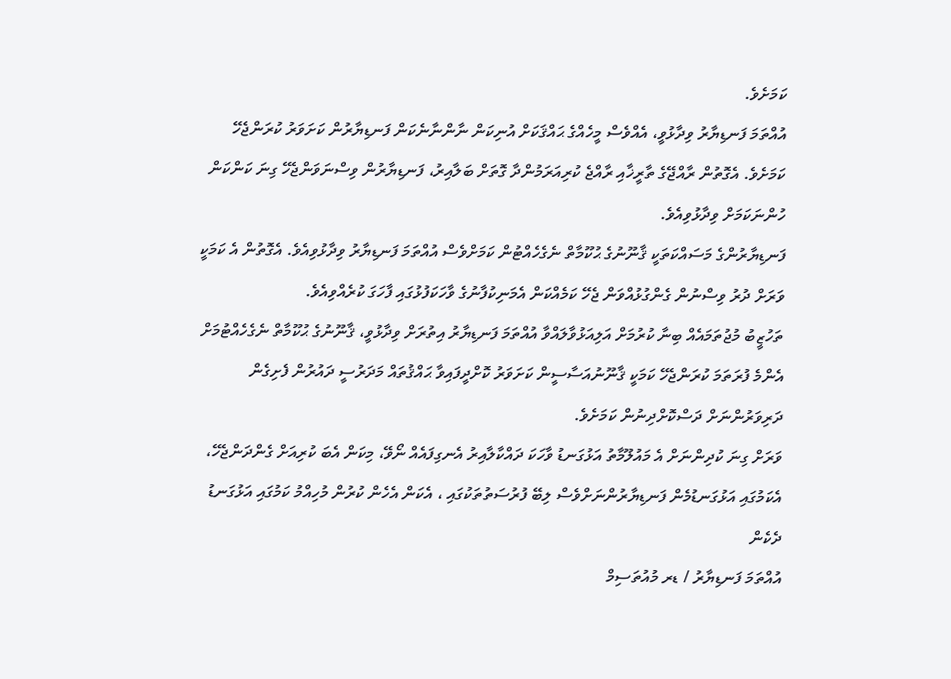ކަމަށެވެ.
އުއްތަމަ ފަނޑިޔާރު ވިދާޅުވީ، އެއްވެސް މީހެއްގެ ޙައްޤަކަށް އުނިކަން ނާންނާނެކަން ފަނޑިޔާރުން ކަށަވަރު ކުރަންޖެހޭ ކަމަށެވެ. އެގޮތުން ރާއްޖޭގެ ތާރީޚާއި ރާއްޖެ ކުރިއަރަމުންދާ ގޮތަށް ބަލާއިރު، ފަނޑިޔާރުން ވިސްނަވަންޖެހޭ ގިނަ ކަންކަން ހުންނަކަމަށް ވިދާޅުވިއެވެ.
ފަނޑިޔާރުންގެ މަސައްކަތަކީ ޤާނޫނުގެ ޙުކޫމާތް ނެގެހެއްޓުން ކަމަށްވެސް އުއްތަމަ ފަނޑިޔާރު ވިދާޅުވިއެވެ. އެގޮތުން އެ ކަމަކީ ވަރަށް ދުރު ވިސްނުން ގެންގުޅުއްވަން ޖެހޭ ކަމެއްކަން އެމަނިކުފާނުގެ ވާހަކަފުޅުގައި ފާހަގަ ކުރެއްވިއެވެ.
ތަހުޒީބު މުޖުތަމައެއް ބިނާ ކުރުމަށް އަލިއަޅުވާލައްވާ އުއްތަމަ ފަނޑިޔާރު އިތުރަށް ވިދާޅުވީ، ޤާނޫނުގެ ޙުކޫމާތް ނެގެހެއްޓުމަށް އެންމެ ފުރަތަމަ ކުރަންޖެހޭ ކަމަކީ ޤާނޫނުއަސާސީން ކަށަވަރު ކޮށްދީފައިވާ ޙައްޤުތައް މަދަރުސީ ދައުރުން ފެށިގެން ދަރިވަރުންނަށް ދަސްކޮށްދިނުން ކަމަށެވެ.
ވަރަށް ގިނަ ކުދިންނަށް އެ މައުލޫމާތު އަޅުގަނޑު ވާހަކަ ދައްކާލާއިރު އެނގިފައެއް ނޯވޭ، މިކަން އެބަ ކުރިއަށް ގެންދަންޖެހޭ، އެކަމުގައި އަޅުގަނޑުމެން ފަނޑިޔާރުންނަށްވެސް ލިބޭ ފުރުސަތުތަކުގައި ، އެކަން އެހެން ކުރުން މުހިއްމު ކަމުގައި އަޅުގަނޑު ދެކެން
އުއްތަމަ ފަނޑިޔާރު / ޑރ މުއުތަސިމް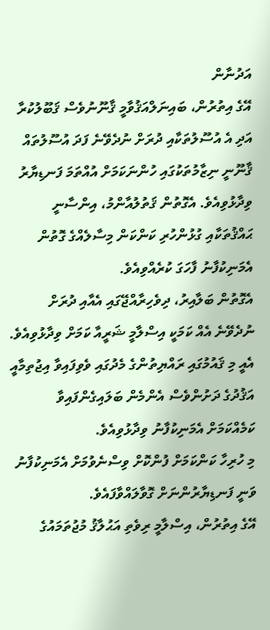އަދުނާން
އޭގެ އިތުރުން، ބައިނަލްއަޤުވާމީ ޤާނޫނުވެސް ޤަބޫލުކުރާ އަދި އެ އުސޫލުތަކާއި ދުރަށް ނުދެވޭނެ ފަދަ އުސޫލުތައް ޤާނޫނީ ނިޒާމުތަކުގައި ހުންނަކަމަށް އުއްތަމަ ފަނޑިޔާރު ވިދާޅުވިއެވެ. އެގޮތުން ޤަތުލުއާންމު، އިންސާނީ ޙައްޤުތަކާއި ގުޅުންހުރި ކަންކަން މިސާލެއްގެ ގޮތުން އެމަނިކުފާނު ފާހަގަ ކުރެއްވިއެވެ.
އެގޮތުން ބަލާއިރު، ދިވެހިރާއްޖޭގައި އެއާއި ދުރަށް ނުދެވޭނެ އެއް ކަމަކީ އިސްލާމީ ޝަރީއާ ކަމަށް ވިދާޅުވިއެވެ. އެއީ މި ޤައުމުގައި ރައްޔިތުންގެ މެދުގައި ވެވިފައިވާ އިޖުތިމާއީ އަޤުދުގެ ދަށުންވެސް އެންމެން ބަލައިގެންފައިވާ ކަމެއްކަމަށް އެމަނިކުފާނު ވިދާޅުވިއެވެ.
މި ހުރިހާ ކަންކަމަށް ފުންކޮށް ވިސްނެވުމަށް އެމަނިކުފާނު ވަނީ ފަނޑިޔާރުންނަށް ގޮވާލައްވާފައެވެ.
އޭގެ އިތުރުން، އިސްލާމީ ރިވެތި އަޙުލާޤު މުޖުތަމައުގެ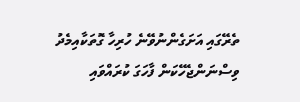ތެރޭގައި އަށަގެންނުވޭނެ ހުރިހާ ގޮތަކާއިމެދު ވިސްނަންޖެހޭކަން ފާހަގަ ކުރައްވައި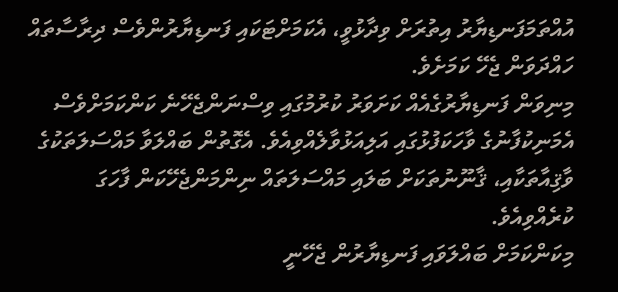އުއްތަމަފަނޑިޔާރު އިތުރަށް ވިދާޅުވީ، އެކަމަށްޓަކައި ފަނޑިޔާރުންވެސް ދިރާސާތައް ހައްދަވަން ޖެހޭ ކަމަށެވެ.
މިނިވަން ފަނޑިޔާރުގެއެއް ކަށަވަރު ކުރުމުގައި ވިސްނަންޖެހޭނެ ކަންކަމަށްވެސް އެމަނިކުފާނުގެ ވާހަކަފުޅުގައި އަލިއަޅުވާލެއްވިއެވެ. އެގޮތުން ބައްލަވާ މައްސަލަތަކުގެ ވާޤިއާތަކާއި، ޤާނޫނުތަކަށް ބަލައި މައްސަލަތައް ނިންމަންޖެހޭކަން ފާހަގަ ކުރެއްވިއެވެ.
މިކަންކަމަށް ބައްލަވައި ފަނޑިޔާރުން ޖެހޭނީ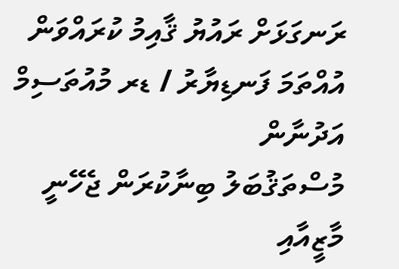ރަނގަޅަށް ރައުޔު ޤާއިމު ކުރައްވަން
އުއްތަމަ ފަނޑިޔާރު / ޑރ މުއުތަސިމް އަދުނާން
މުސްތަޤުބަލު ބިނާކުރަން ޖެހޭނީ މާޒީއާއި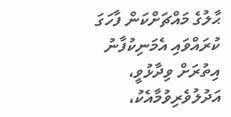ޙާލުގެ މައްޗަށްކަން ފާހަގަ ކުރައްވައި އެމަނިކުފާނު އިތުރަށް ވިދާޅުވީ، އަދުލުވެރިވުމާއެކު،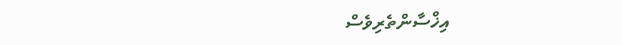އިޚްސާންތެރިވެސް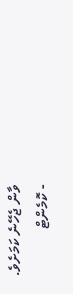ވާން ޖެހޭނެ ކަމަށެވެ.
- ކޮމެންޓް